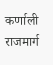कर्णाली राजमार्ग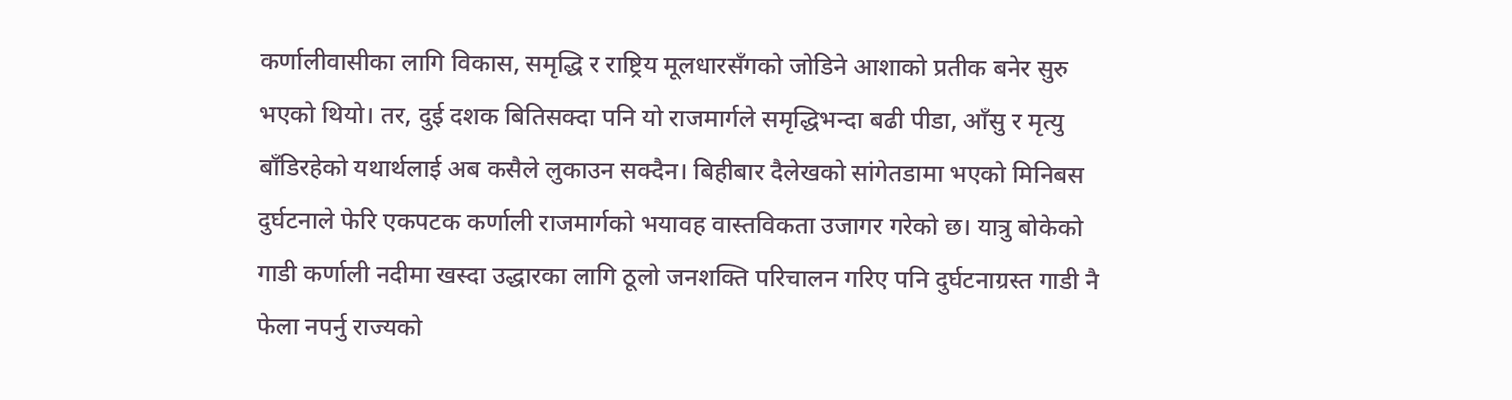कर्णालीवासीका लागि विकास, समृद्धि र राष्ट्रिय मूलधारसँगको जोडिने आशाको प्रतीक बनेर सुरु भएको थियो। तर, दुई दशक बितिसक्दा पनि यो राजमार्गले समृद्धिभन्दा बढी पीडा, आँसु र मृत्यु बाँडिरहेको यथार्थलाई अब कसैले लुकाउन सक्दैन। बिहीबार दैलेखको सांगेतडामा भएको मिनिबस दुर्घटनाले फेरि एकपटक कर्णाली राजमार्गको भयावह वास्तविकता उजागर गरेको छ। यात्रु बोकेको गाडी कर्णाली नदीमा खस्दा उद्धारका लागि ठूलो जनशक्ति परिचालन गरिए पनि दुर्घटनाग्रस्त गाडी नै फेला नपर्नु राज्यको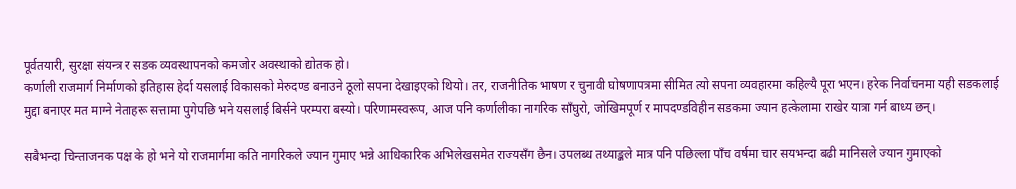पूर्वतयारी, सुरक्षा संयन्त्र र सडक व्यवस्थापनको कमजोर अवस्थाको द्योतक हो।
कर्णाली राजमार्ग निर्माणको इतिहास हेर्दा यसलाई विकासको मेरुदण्ड बनाउने ठूलो सपना देखाइएको थियो। तर, राजनीतिक भाषण र चुनावी घोषणापत्रमा सीमित त्यो सपना व्यवहारमा कहिल्यै पूरा भएन। हरेक निर्वाचनमा यही सडकलाई मुद्दा बनाएर मत माग्ने नेताहरू सत्तामा पुगेपछि भने यसलाई बिर्सने परम्परा बस्यो। परिणामस्वरूप, आज पनि कर्णालीका नागरिक साँघुरो, जोखिमपूर्ण र मापदण्डविहीन सडकमा ज्यान हत्केलामा राखेर यात्रा गर्न बाध्य छन्।

सबैभन्दा चिन्ताजनक पक्ष के हो भने यो राजमार्गमा कति नागरिकले ज्यान गुमाए भन्ने आधिकारिक अभिलेखसमेत राज्यसँग छैन। उपलब्ध तथ्याङ्कले मात्र पनि पछिल्ला पाँच वर्षमा चार सयभन्दा बढी मानिसले ज्यान गुमाएको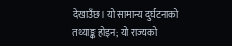देखाउँछ। यो सामान्य दुर्घटनाको तथ्याङ्क होइन; यो राज्यको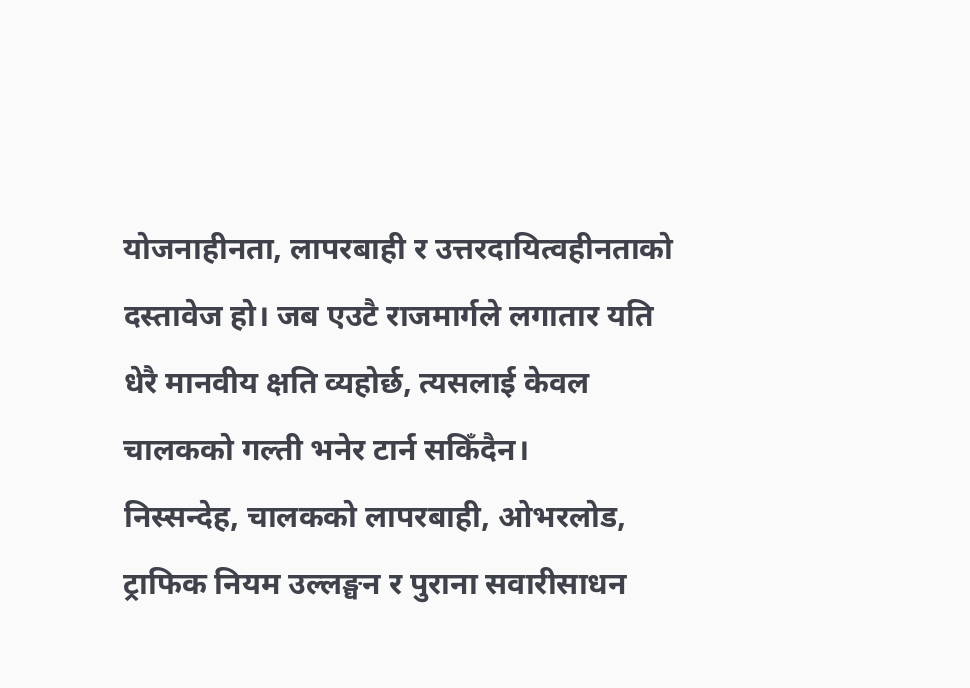योजनाहीनता, लापरबाही र उत्तरदायित्वहीनताको दस्तावेज हो। जब एउटै राजमार्गले लगातार यति धेरै मानवीय क्षति व्यहोर्छ, त्यसलाई केवल चालकको गल्ती भनेर टार्न सकिँदैन।
निस्सन्देह, चालकको लापरबाही, ओभरलोड, ट्राफिक नियम उल्लङ्घन र पुराना सवारीसाधन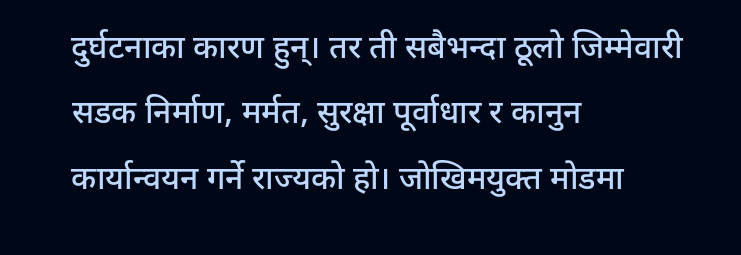दुर्घटनाका कारण हुन्। तर ती सबैभन्दा ठूलो जिम्मेवारी सडक निर्माण, मर्मत, सुरक्षा पूर्वाधार र कानुन कार्यान्वयन गर्ने राज्यको हो। जोखिमयुक्त मोडमा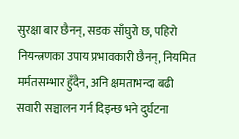सुरक्षा बार छैनन्, सडक साँघुरो छ, पहिरो नियन्त्रणका उपाय प्रभावकारी छैनन्, नियमित मर्मतसम्भार हुँदैन, अनि क्षमताभन्दा बढी सवारी सञ्चालन गर्न दिइन्छ भने दुर्घटना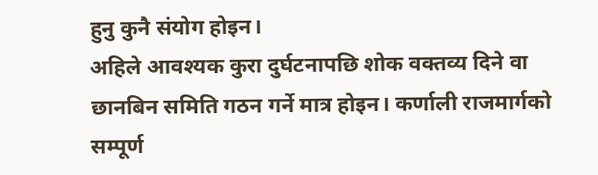हुनु कुनै संयोग होइन।
अहिले आवश्यक कुरा दुर्घटनापछि शोक वक्तव्य दिने वा छानबिन समिति गठन गर्ने मात्र होइन। कर्णाली राजमार्गको सम्पूर्ण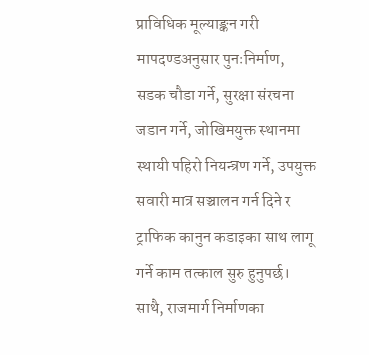प्राविधिक मूल्याङ्कन गरी मापदण्डअनुसार पुनःनिर्माण, सडक चौडा गर्ने, सुरक्षा संरचना जडान गर्ने, जोखिमयुक्त स्थानमा स्थायी पहिरो नियन्त्रण गर्ने, उपयुक्त सवारी मात्र सञ्चालन गर्न दिने र ट्राफिक कानुन कडाइका साथ लागू गर्ने काम तत्काल सुरु हुनुपर्छ। साथै, राजमार्ग निर्माणका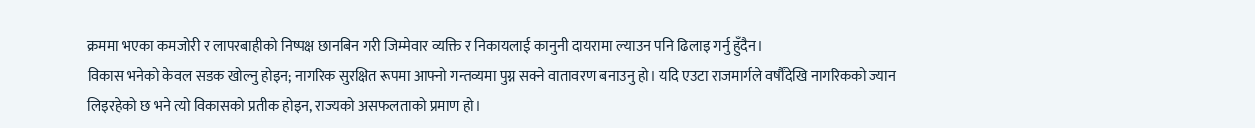क्रममा भएका कमजोरी र लापरबाहीको निष्पक्ष छानबिन गरी जिम्मेवार व्यक्ति र निकायलाई कानुनी दायरामा ल्याउन पनि ढिलाइ गर्नु हुँदैन।
विकास भनेको केवल सडक खोल्नु होइन; नागरिक सुरक्षित रूपमा आफ्नो गन्तव्यमा पुग्न सक्ने वातावरण बनाउनु हो। यदि एउटा राजमार्गले वर्षौंदेखि नागरिकको ज्यान लिइरहेको छ भने त्यो विकासको प्रतीक होइन, राज्यको असफलताको प्रमाण हो।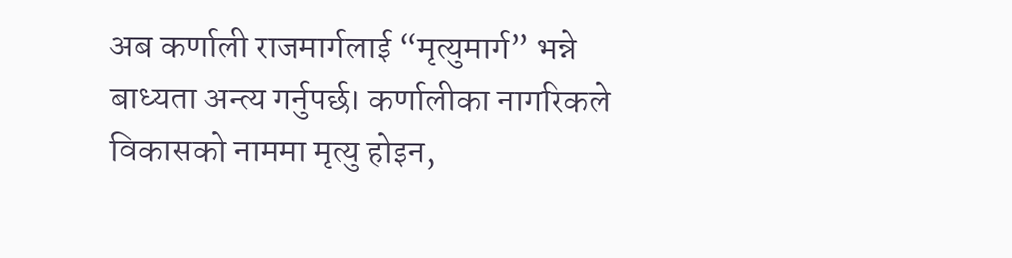अब कर्णाली राजमार्गलाई “मृत्युमार्ग” भन्ने बाध्यता अन्त्य गर्नुपर्छ। कर्णालीका नागरिकले विकासको नाममा मृत्यु होइन,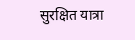सुरक्षित यात्रा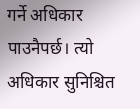गर्ने अधिकार पाउनैपर्छ। त्यो अधिकार सुनिश्चित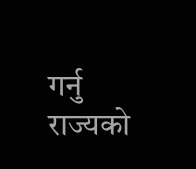गर्नु राज्यको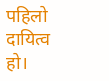पहिलो दायित्व हो।